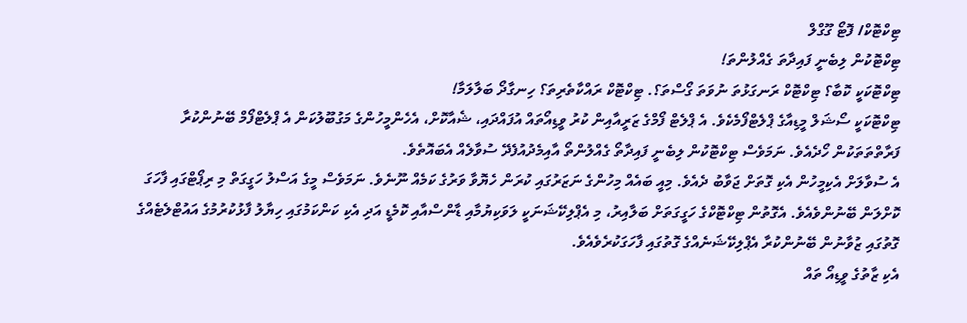ޓިކްޓޮކް/ ފޮޓޯ ގޫގްލް
ޓިކްޓޮކުން ލިބެނީ ފައިދާތަ ގެއްލުންތަ!
ޓިކްޓޮކަކީ ކޮބާ؟ ޓިކްޓޮކް ރަނގަޅުތަ ނުވަތަ ގޯސްތަ؟. ޓިކްޓޮކް ރައްކާތެރިތަ؟ ހިނގާދޯ ބަލާލަމާ!
ޓިކްޓޮކަކީ ސޯޝަލް މީޑިއާގެ ޕްލެޓްފޯމެކެވެ. އެ ޕްލެޓް ފޯމްގެ ޒަރީއާއިން ކުރު ވީޑިއޯތައް އުފައްދައި، ޝެއާކޮށް، އެހެންމީހުންގެ މަގުބޫލުކަން އެ ޕްލެޓްފޯމް ބޭނުންކުރާ ފަރާތްތަތަކުން ހޯދެއެވެ. ނަމަވެސް ޓިކްޓޮކުން ލިބެނީ ފައިދާތޯ ގެއްލުންތޯ އާއިމެދުއުފެދޭ ސުވާލެއް އެބައޮތެވެ.
އެ ސުވާލަށް އެކިމީހުން އެކި ގޮތަށް ޖަވާބު ދެއެވެ. މިއީ ބައެއް މިހުންގެ ނަޒަރުގައި ކުރަން ހެޔޮވާ ވަރުގެ ކަމެއް ނޫނެވެ. ނަމަވެސް މީގެ އަސްލު ހަގީގަތް މި ރިޕޯޓްގައި ފާހަގަ ކޮށްލަން ބޭނުންވެއެވެ. އެގޮތުން ޓިކްޓޮކްގެ ހަގީގަތަށް ބަލާއިރު، މި އެޕްލިކޭޝަނަކީ ލަވަކިޔުމާއި ޑާންސްއާއި ކޮމެޑީ އަދި އެކި ކަންކަމުގައި ހިޔާލު ފާޅުކުރުމުގެ އައުޓްލެޓެއްގެ ގޮތުގައި ޒުވާނުން ބޭނުންކުރާ އެޕްލިކޭޝަނެއްގެ ގޮތުގައި ފާހަގަކުރެވެއެވެ.
އެކި ޒާތުގެ ވީޑިއޯ ތައް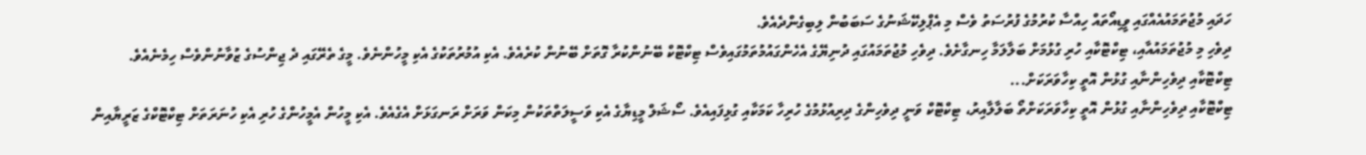ހަދައި މުޖުތަމައުއެއްގައި ވީޑިއޯތައް ހިއްސާ ކުރުމުގެ ފުރުސަތު ވެސް މި އެޕްލިކޭޝަނުގެ ސަބަބުން ލިބިގެންދެއެވެ.
ދިވެހި މި މުޖުތަމައުއާއި، ޓިކްޓޮކާއި ހުރި ގުޅުމަށް ބަލާލަމާ ހިނގާށެވެ. ދިވެހި މުޖުތަމައުގައި ދުނިޔޭގެ އެހެންގައުމުތަމުގައިވެސް ޓިކްޓޮކް ބޭނުންކުރާ ގޮތަށް ބޭނުން ކުރެއެވެ. އެކި އުމުރުތަކުގެ އެކި މީހުންނެވެ. މީގެ ތެރޭގައި ދެ ޖިންސުގެ ޒުވާނުންވެސް ހިމެނެއެވެ.
ޓިކްޓޮކާއި ދިވެހިންނާއި ގުޅުން އޮތީ ކިހާވަރަކަށް...
ޓިކްޓޮކާއި ދިވެހިންނާއި ގުޅުން އޮތީ ކިހާވަރަކަށްތޯ ބަލާލާއިރު، ޓިކްޓޮކް ވަނީ ދިވެހިންގެ ދިރިއުޅުމުގެ ހުރިހާ ކަމަކާއި ގުޅިފައިއެވެ. ސޯޝަލް މީޑިޔާގެ އެކި ވަސީލަތްތަކުން މިކަން ވަރަށް ރަނގަޅަށް އެގެއެވެ. އެކި މީހުން އެމީހުންގެ ހުރި އެކި ހުނަރަތަށް ޓިކްޓޮކްގެ ޒަރީޔާއިން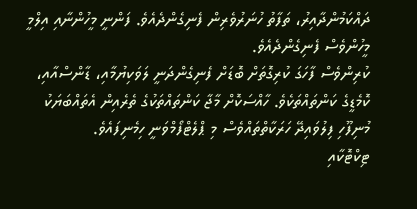ދައްކަމުންދާއިރު، ތަފާތު ހުނަރުވެރިން ފެނިގެންދެއެވެ. ފަންނީ މީހުންނާއި އިލްމީ މީހުންވެސް ފެނިގެންދެއެވެ.
ކުރިންވެސް ފާހަގަ ކުރިގޮތަށް ބޮޑަށް ފެނިގެންދަނީ ލަވަކިޔުމާއި، ޑާންސްއާއި، ކޮމެޑީގެ ކަންތައްތަކެވެ. ހާއްސަކޮށް މާޖާ ކަންތައްތަކުގެ ތެރެއިން އެތައްބަޔަކު މުނިފޫހި ފިލުވައިދޭ ހަރަކާތްތައްވެސް މި ޕްލެޓްފޯމްވަނީ ހިމެނިފައެވެ.
ޓިކްޓޮކާއި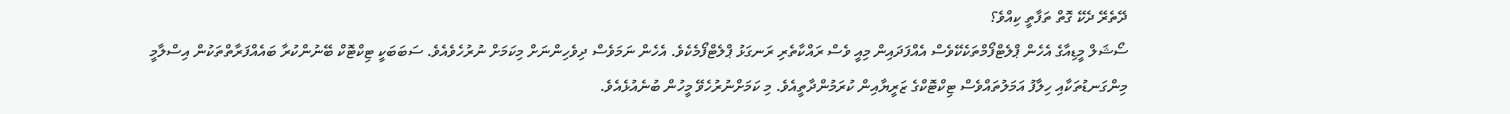ދޭތެރޭ ދެކޭ ގޮތް ތަފާތީ ކިއްވެ؟
ސޯޝަލް މީޑިއާގެ އެހެން ޕްލެޓްފޯމްތަކެކޭވެސް އެއްފަދައިން މިއީ ވެސް ރައްކާތެރި ރަނގަޅު ޕްލެޓްފޯމެކެވެ. އެހެން ނަމަވެސް ދިވެހިންނަށް މިކަމަށް ނުރުހެވެއެވެ. ސަބަބަކީ ޓިކްޓޮކް ބޭނުންކުރާ ބައެއްފަރާތްތަކުން އިސްލާމީ މިންގަނޑުތަކާއި ހިލާފު އަމަލުތައްވެސް ޓިކްޓޮކްގެ ޒަރީޔާއިން ކުރަމުންދާތީއެވެ. މި ކަމަށްނުރުހެވޭ މީހުން ބުނެއުޅެއެވެ.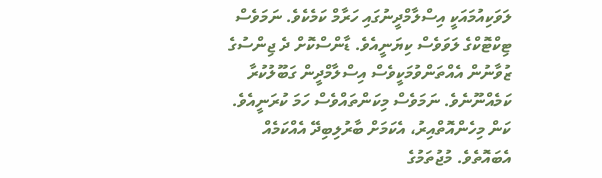ލަވަކިއުމައަކީ އިސްލާމްދީނުގައި ހަރާމް ކަމެކެވެ. ނަމަވެސް ޓިކްޓޮކްގެ ލަވަވެސް ކިޔަނީއެވެ. ޑާންސްކޮށް ދެ ޖިންސުގެ ޒުވާނުން އެއްތަންވުމަކީވެސް އިސްލާމްދީން ގަބޫލުކުރާ ކަމެއްނޫނެވެ. ނަމަވެސް މިކަންތައްވެސް ހަމަ ކުރަނީއެވެ. ކަން މިހެންއޮތްއިރު، އެކަމަށް ބާރުލިބިދޭ އެއްކަމެއް އެބައޮތެވެ. މުޖުތަމުގެ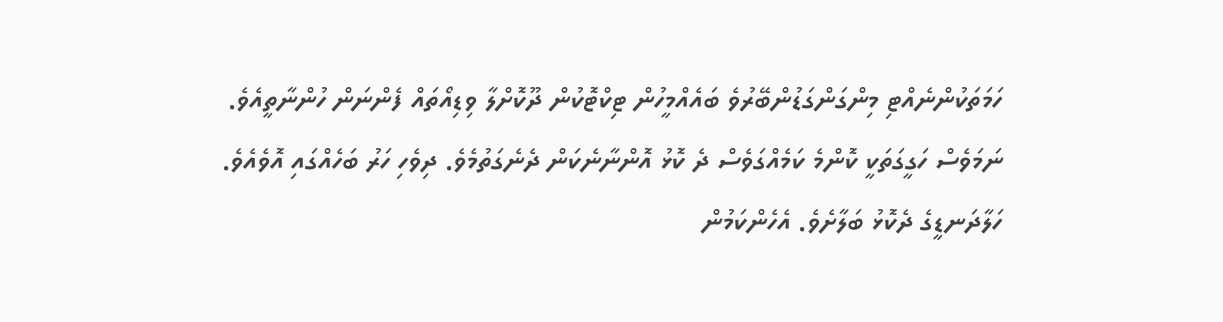ހަމަތަކުންނެއްޓި މިންގަންގަޑުންބޭރުވެ ބައެއްމީހުން ޓިކްޓޮކުން ދޫކޮށްލާ ވިޑިއޯތައް ފެންނަން ހުންނާތީއެވެ.
ނަމަވެސް ހަގީގަތަކީ ކޮންމެ ކަމެއްގަވެސް ދެ ކޮޅު އޮންނާނެކަން ދެނެގަތުމެވެ. ދިވެހި ހަރު ބަހެއްގައި އޮވެއެވެ. ހަލާދަނޑީގެ ދެކޮޅު ބަލާށެވެ. އެހެންކަމުން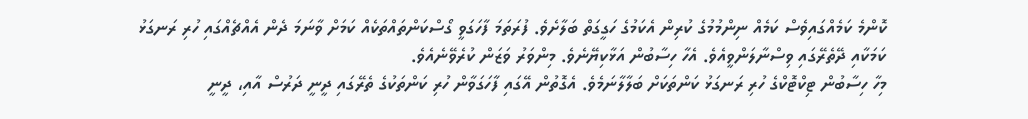ކޮންމެ ކަމެއްގައިވެސް ކަމެއް ނިންމުމުގެ ކުރިން އެކަމުގެ ހަގީގަތް ބަލާށެވެ. ފުރަތަމަ ފާހަގަވީ ގޯސްކަންތައްތަކެއް ކަމަށް ވާނަމަ ދެން އެއްޗެއްގައި ހުރި ރަނގަޅު ކަމަކާއި ދޭތެރޭގައި ވިސްނާލަންވީއެވެ. އެހާ ހިސާބުން އަޅާކިޔޭނެވެ. މިންވަރު ވަޒަން ކުރެވޭނެއެވެ.
މިހާ ހިސާބުން ޓިކްޓޮކްގެ ހުރި ރަނގަޅު ކަންތަކަށް ބަލާލާނަމެވެ. އެގޮތުން އޭގައި ފާހަގަވާން ހުރި ކަންތަކުގެ ތެރޭގައި ދީނީ ދަރުސް އާއި، ދީނީ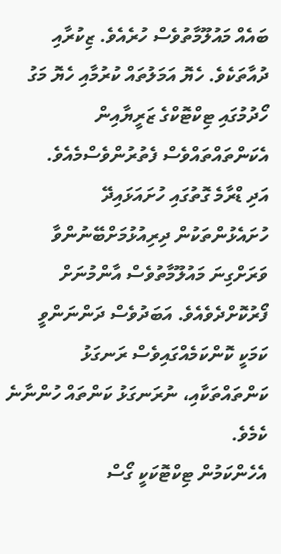ބައެއް މައުލޫމާތުވެސް ހުރެއެވެ. ޒިކުރާއި ދުއާތަކެވެ. ހެޔޮ އަމަލުތައް ކުރުމާއި ހެޔޮ މަގު ހޯދުމުގައި ޓިކްޓޮކްގެ ޒަރީޔާއިން އެކަންތައްތައްވެސް ފެތުރުންވެސްމެއެވެ.
އަދި ޑްރާމެ ގޮތުގައި ހުށައަޅައިދޭ ހުށައެޅުންތަކުން ދިރިއުޅުމަށްބޭނުންވާ ވަރަށްގިނަ މައުލޫމާތުވެސް އާންމުނަށް ފޯރުކޮށްދެވެއެވެ. އަބަދުވެސް ދަންނަންވީ ކަމަކީ ކޮންކަމެއްގައިވެސް ރަނގަޅު ކަންތައްތަކާއި، ނުރަނގަޅު ކަންތައް ހުންނާނެ ކެމެވެ.
އެހެންކަމުން ޓިކްޓޮކަކީ ގޯސް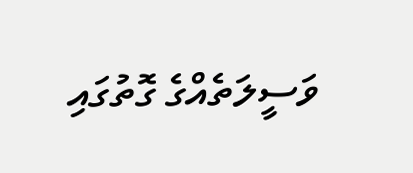ވަސީލަތެއްގެ ގޮތުގައި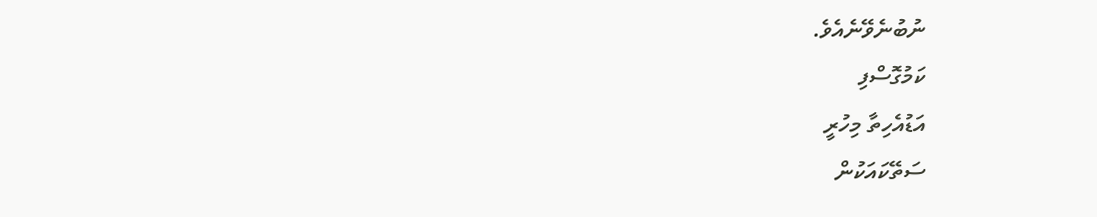ނުބުނެވޭނެއެވެ.
ކަމުގޮސްފި
އަޑުއެހިތާ މިހުރީ
ސަތޭކައަކުން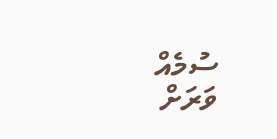ސުމެއް
ވަރަށް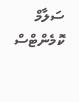ސަލާމް
ކޮމެންޓްސް